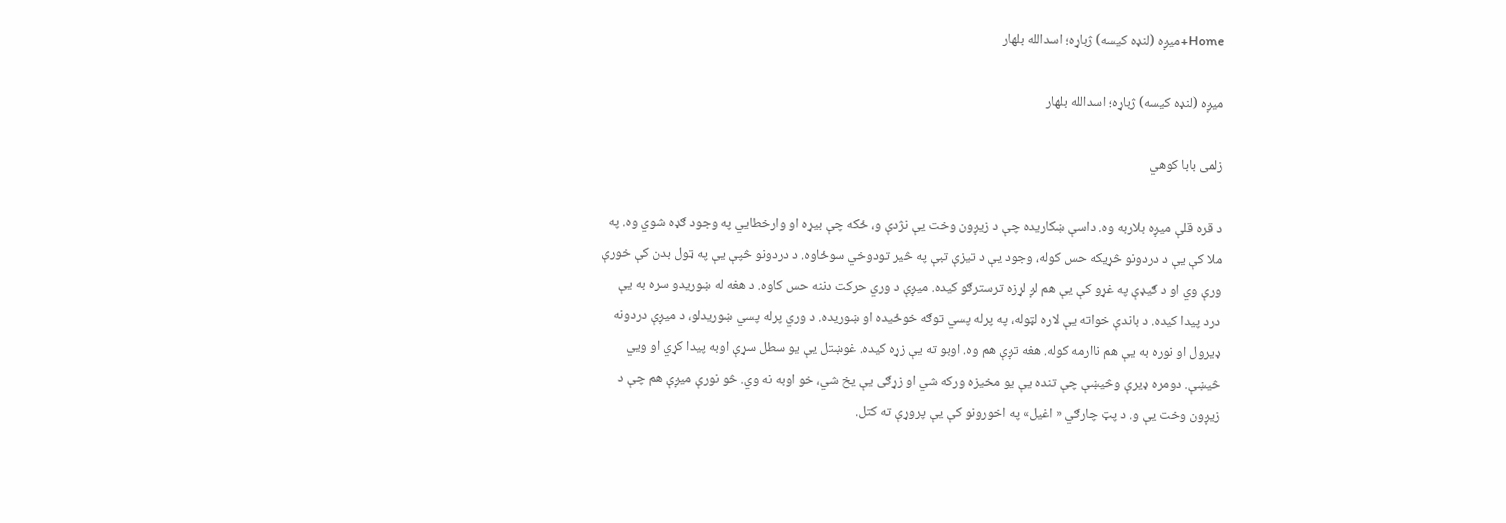Home+میږه (لنډه کیسه) ژباړه؛ اسدالله بلهار

میږه (لنډه کیسه) ژباړه؛ اسدالله بلهار

زلمی بابا کوهي

د قره قلې میږه بلاربه وه. داسې ښکاریده چې د زیږون وخت یې نژدې و، ځکه چې بیړه او وارخطايي په وجود ګډه شوي وه. په ملا کې یې د دردونو څړیکه حس کوله، وجود یې د تیزې تبې په څیر تودوخي سوځاوه. د دردونو څپې یې په ټول بدن کې خورې ورې وي او د ګیډې په غړو کې یې هم لږ لړزه ترسترګو کیده. میږې د وري حرکت دننه حس کاوه. د هغه له ښوریدو سره به یې درد پیدا کیده. د باندې خواته یې لاره لټوله، په پرله پسي توګه خوځیده او ښوریده. د وري پرله پسي ښوریدلو، د میږې دردونه ډیرول او نوره به یې هم ناارمه کوله. هغه تږې هم وه. اوبو ته یې زړه کیده. غوښتل یې یو سطل سړې اوبه پیدا کړي او ويي څیښې. دومره ډیرې وڅیښې چې تنده یې یو مخیزه ورکه شي او زړګی یې یخ شي، خو اوبه نه وي. څو نورې میږې هم چې د زیږون وخت یې و. د پټ چارګي « اغیل» په اخورونو کې یې پروړې ته کتل.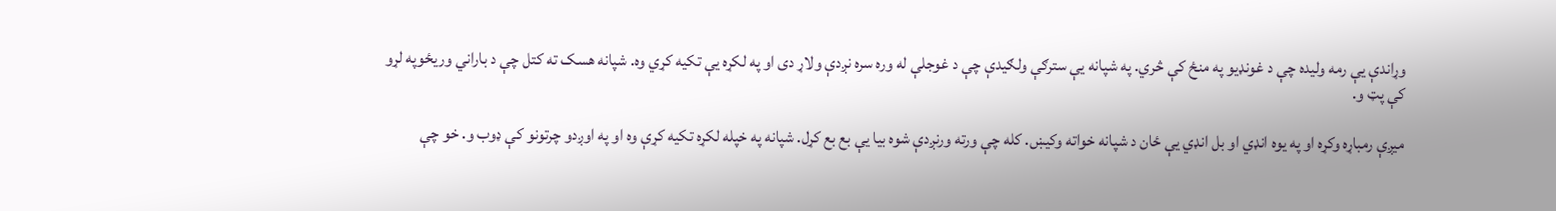وړاندې یې رمه ولیده چې د غونډیو په منځ کې څري. په شپانه یې سترګې ولګیدې چې د غوجلې له وره سره نږدې ولاړ دی او په لکړه یې تکیه کړي وه. شپانه هسک ته کتل چې د باراني وریځوپه لړو کې پټ و.

میږې رمباړه وکړه او په یوه انډي او بل انډي یې ځان د شپانه خواته وکیښ. کله چې ورته ورنږدې شوه بیا یې بع بع کړل. شپانه په خپله لکړه تکیه کړې وه او په اوږدو چرتونو کې ډوب و. خو چې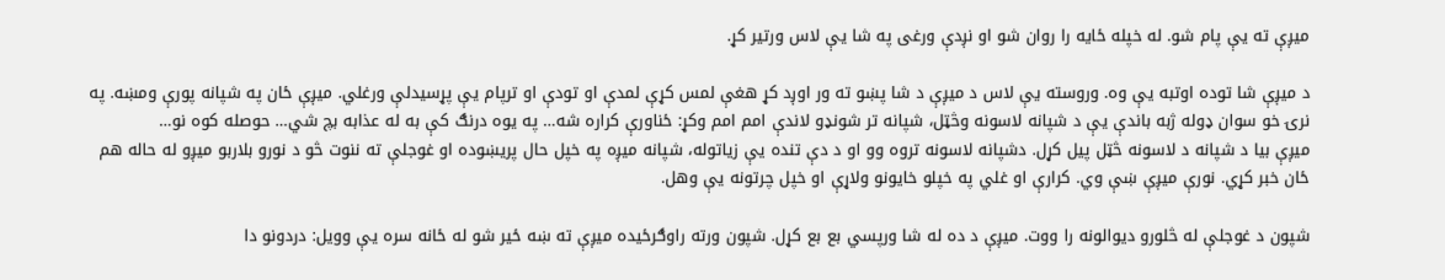میږې ته یې پام شو. له خپله ځایه را روان شو او نږدې ورغی په شا یې لاس ورتیر کړ.

د میږې شا توده اوتبه یې وه. وروسته یې لاس د میږې د شا پښو ته ور اوږد کړ هغې لمس کړې لمدې او تودې او ترپام یې پړسیدلې ورغلي. میږې ځان په شپانه پورې ومښه. په نرۍ خو سوان ډوله ژبه باندې یې د شپانه لاسونه وڅټل، شپانه تر شونډو لاندې امم امم وکړ: ځناورې کراره شه… په یوه درنګ کې به له عذابه بچ شي… حوصله کوه نو…
میږې بیا د شپانه د لاسونه څټل پیل کړل. دشپانه لاسونه تروه وو او د دې تنده یې زیاتوله، شپانه میږه په خپل حال پریښوده او غوجلې ته ننوت څو د نورو بلاربو میږو له حاله هم ځان خبر کړي. نورې میږې ښې وي. کرارې او غلي په خپلو خایونو ولاړې او خپل چرتونه یې وهل.

شپون د غوجلې له څلورو دیوالونه را ووت. میږې د ده له شا ورپسي بع بع کړل. شپون ورته راوګرځیده میږې ته ښه ځیر شو له ځانه سره یې وویل: دردونو دا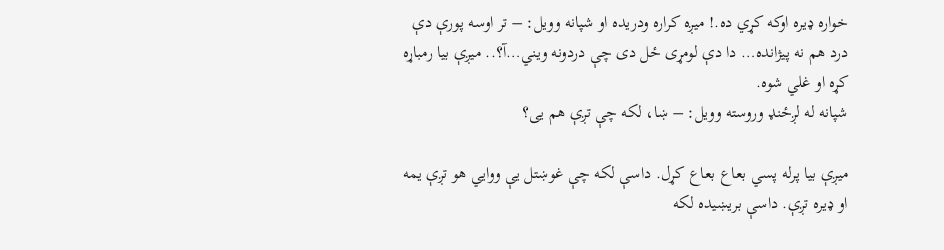خواره ډیره اوکه کړي ده.! میږه کراره ودریده او شپانه وویل: – تر اوسه پورې دې درد هم نه پیژانده… دا دې لومړی ځل دی چې دردونه ویني…آ؟.. میږې بیا رمباړه کړه او غلي شوه.
شپانه له لږځنډ وروسته وویل: – ښا، لکه چې تږې هم یی؟

میږې بیا پرله پسي بعاع بعاع کړل. داسې لکه چې غوښتل یې ووايي هو تږې یمه او ډیره تږې. داسې بریښیده لکه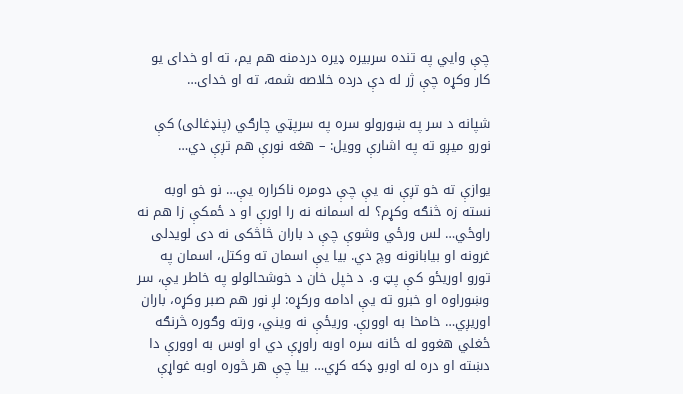چې وايي په تنده سربیره ډیره دردمنه هم یم، ته او خدای یو کار وکړه چې ژر له دې درده خلاصه شمه، ته او خدای…

شپانه د سر په ښورولو سره په سرپټي چارګي (پنډغالی) کې نورو میږو ته په اشارې وویل: – هغه نورې هم تږې دي…

یوازې ته خو تږې نه یې چې دومره ناکراره یې… نو خو اوبه نسته زه څنګه وکړم؟ له اسمانه نه را اورې او د ځمکې زا هم نه راوځي… لس ورځي وشوې چې د باران څاڅکی نه دی لویدلی غرونه او بیابانونه وچ دي. بیا یې اسمان ته وکتل، اسمان په تورو اوریځو کې پټ و. د خپل خان د خوشحالولو په خاطر یې، سر وښوراوه او خبرو ته یې ادامه ورکړه: لږ نور هم صبر وکړه، باران اوریږي… خامخا به اوورې. وریځې نه ویني، ورته وګوره څرنګه ځغلي هغوو له ځانه سره اوبه راوړې دي او اوس به اوورې دا دښته او دره له اوبو ډکه کړي… بیا چې هر څوره اوبه غواړې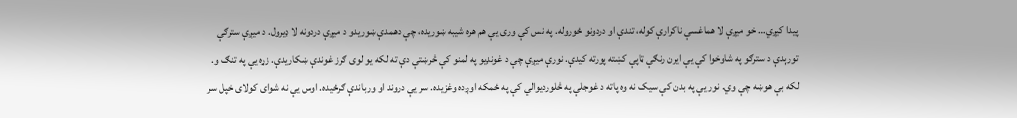پیدا کیږي… خو میږې لا هماغسې ناکرارې کوله، تندې او دردونو ځوروله. په نس کې وری یې هم هره شیبه ښوریده، چې دهمدې ښوریدو د میږې دردونه لا ډیرول. د میږې سترګې تورېدې د سترګو په شاوخوا کې یې ایرن رنګې ټاپې کښته پورته کیدې. نورې میږې چې د غونډیو په لمنو کې څرښتې دې ته لکه یو لوی ګرز غوندې ښکاریدې. زړه یې په تنګ و. لکه بې هوښه چې وي. نور یې په بدن کې سیک نه وه پاته د غوجلې په څلوردیوالي کې په ځمکه اوږده وغزیده. سر یې دروند او ورباندې ګرځیده. اوس یې نه شوای کولای خپل سر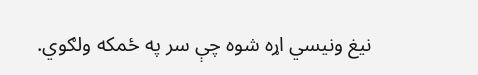نیغ ونیسي اړه شوه چې سر په ځمکه ولګوي.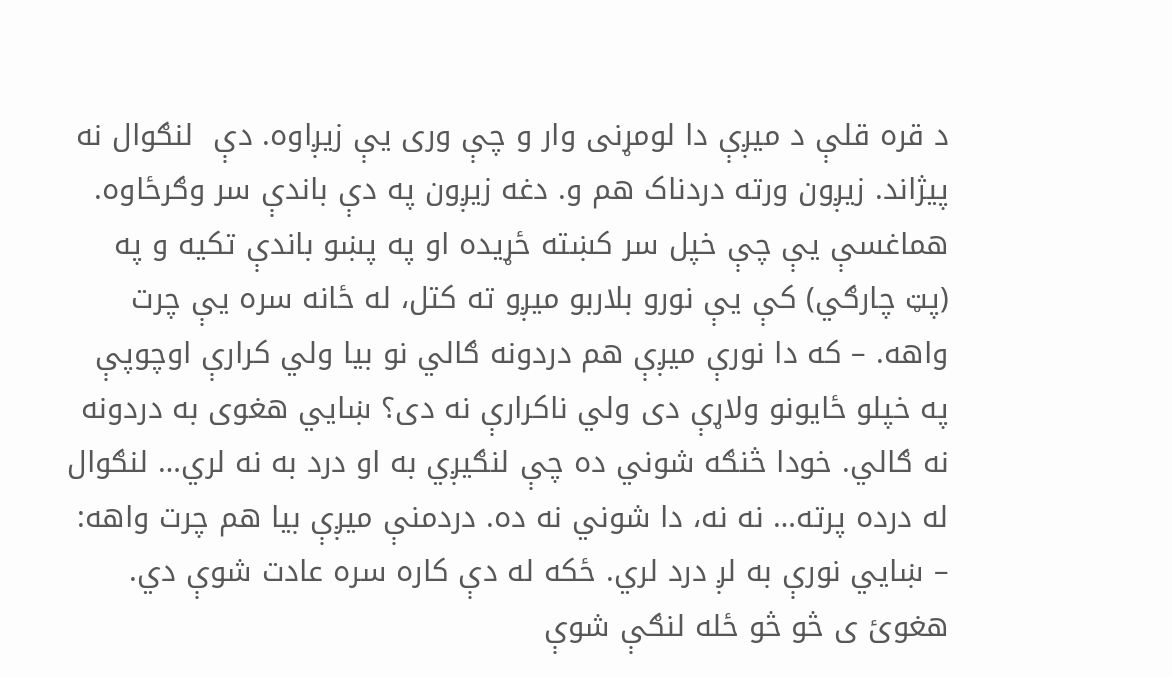د قره قلې د میږې دا لومړنی وار و چې وری یې زیږاوه. دې  لنګوال نه پیژاند. زیږون ورته دردناک هم و. دغه زیږون په دې باندې سر وګرځاوه. هماغسې یې چې خپل سر کښته ځړیده او په پښو باندې تکیه و په  (پټ چارګي) کې یې نورو بلاربو میږو ته کتل، له ځانه سره یې چرت واهه. – که دا نورې میږې هم دردونه ګالي نو بیا ولي کرارې اوچوپې په خپلو ځایونو ولاړې دی ولي ناکرارې نه دی؟ ښايي هغوی به دردونه نه ګالي. خودا څنګه شوني ده چې لنګیږي به او درد به نه لري… لنګوال له درده پرته… نه نه، دا شوني نه ده. دردمنې میږې بیا هم چرت واهه: – ښايي نورې به لږ درد لري. ځکه له دې کاره سره عادت شوې دي. هغوئ ی څو څو ځله لنګې شوې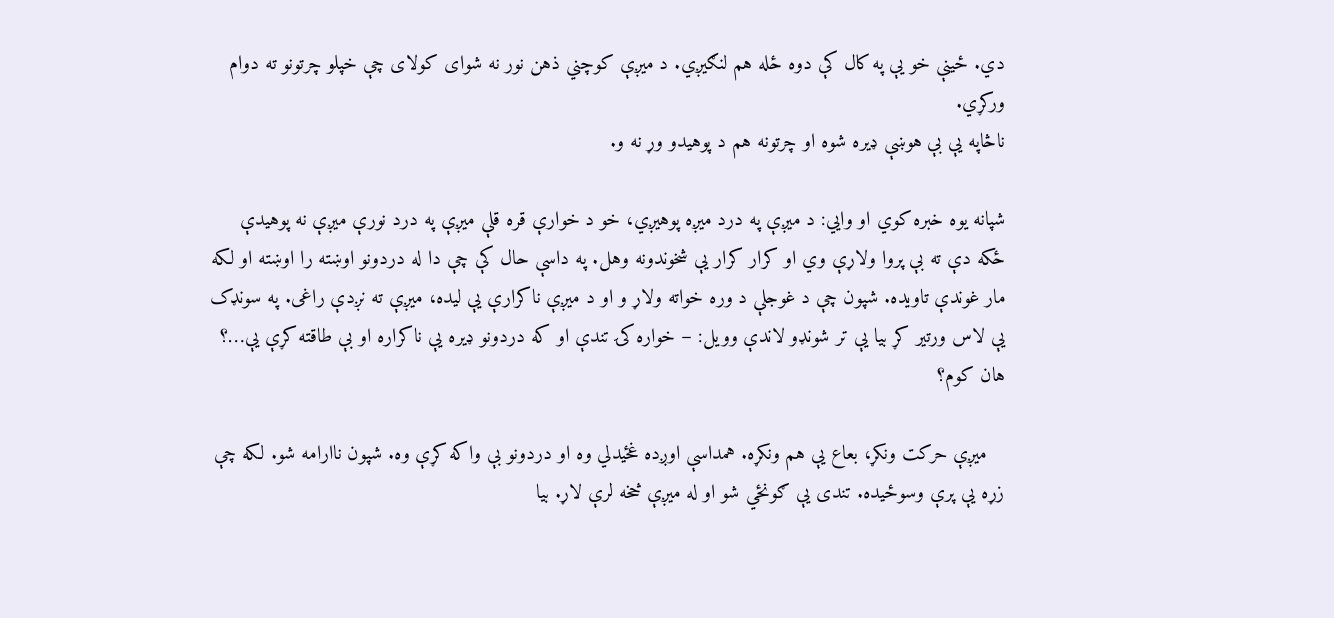دي. ځینې خو یې په کال کې دوه ځله هم لنګیږي. د میږې کوچني ذهن نور نه شوای کولای چې خپلو چرتونو ته دوام ورکړي.
ناڅاپه یې بې هوښې ډیره شوه او چرتونه هم د پوهیدو وړ نه و.

شپانه یوه خبره کوي او وايي: د میږې په درد میږه پوهیږي، خو د خوارې قره قلې میږې په درد نورې میږې نه پوهیدې ځکه دې ته بې پروا ولاړې وي او کرار کرار یې شخوندونه وهل. په داسې حال کې چې دا له دردونو اوښته را اوښته او لکه مار غوندې تاویده. شپون چې د غوجلې د وره خواته ولاړ و او د میږې ناکرارې یې لیده، میږې ته نږدې راغی. په سونډک یې لاس ورتیر کړ بیا یې تر شونډو لاندې وویل: – خواره کۍ تندې او که دردونو ډیره یې ناکراره او بې طاقته کړې یې…؟ هان کوم؟

   میږې حرکت ونکړ، بعاع یې هم ونکړه. همداسې اوږده غځیدلي وه او دردونو بې واکه کړې وه. شپون ناارامه شو. لکه چې زړه یې پرې وسوځیده. تندی یې ګونځي شو او له میږې څخه لرې لاړ. بیا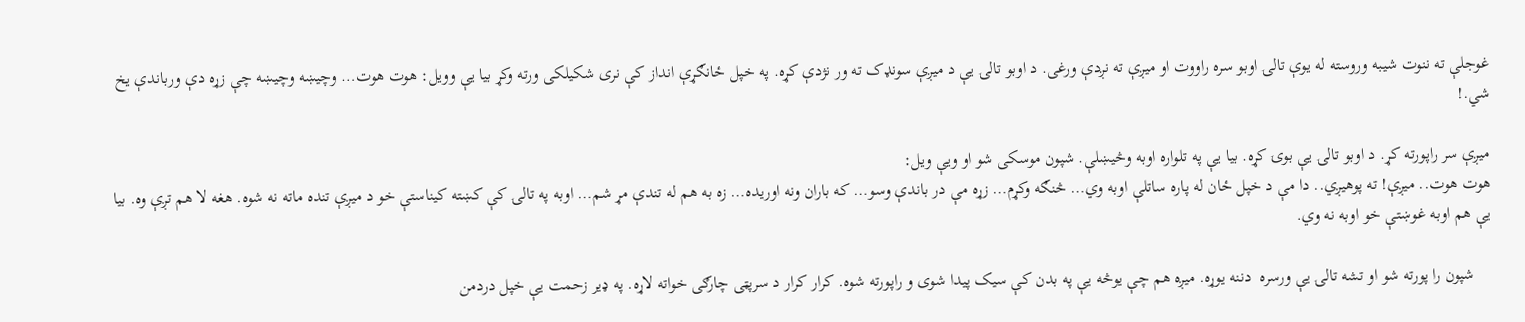غوجلې ته ننوت شیبه وروسته له یوې تالۍ اوبو سره راووت او میږې ته نږدې ورغی. د اوبو تالۍ یې د میږې سونډک ته ور نژدې کړه. په خپل ځانګړې انداز کې نری شکیلکی ورته وکړ بیا یې وویل: هوت هوت… وچیښه وچیښه چې زړه دې ورباندې یخ شي.!

میږې سر راپورته کړ. د اوبو تالۍ یې بوۍ کړه. بیا یې په تلواره اوبه وڅیښلې. شپون موسکی شو او ویې ویل:
هوت هوت.. میږې! ته پوهیږي.. دا مې د خپل ځان له پاره ساتلې اوبه وي… څنګه وکړم… زړه مې در باندې وسو… که باران ونه اوریده… زه به هم له تندې مړ شم… اوبه په تالۍ کې کښته کیناستې خو د میږې تنده ماته نه شوه. هغه لا هم تږې وه. بیا یې هم اوبه غوښتې خو اوبه نه وي.

    شپون را پورته شو او تشه تالۍ یې ورسره  دننه یوړه. میږه هم چې یوڅه یې په بدن کې سیک پیدا شوی و راپورته شوه. کرار کرار د سرپټی چارګی خواته لاړه. په ډیر زحمت یې خپل دردمن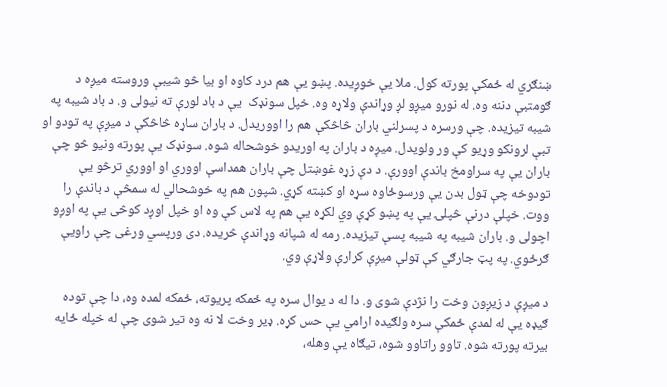ښنګري له ځمکې پورته کول. ملا یې خوږیده. پښو یې هم درد کاوه او بیا څو شیبې وروسته میږه د ګومتبې دننه وه. له نورو میږو لږ وړاندې ولاړه وه. خپل سونډک  یې د باد لورې ته نیولی و. د باد شیبه په شیبه تیزیده. چې ورسره د پسرلني باران څاڅکې هم را اووریدل. د باران ساړه څاڅکې د میږې په تودو او تبې لرونکو وړیو کې ور ولویدل. میږه د باران په اوریدو خوشحاله شوه. سونډک یې پورته ونیو څو چې باران یې په سراومخ باندې اوورې. د دې زړه غوښتل چې باران همداسې اووري او اووري ترڅو یې تودوخه چې ټول بدن یې ورسوځاوه سړه او کښته کړي. شپون هم په خوشحالي له سمڅې د باندې را ووت. خپلې درنې څپلۍ یې په پښو کړې وي لکړه یې هم په لاس کې وه او خپل اوږد کوڅی یې په اوږو اچولی و. باران شیبه په شیبه پسې تیزیده. رمه له شپانه وړاندې څریده. دی ورپسي ورغی چې راویې ګرځوي. په پټ جارګي کې ټولې میږې کرارې ولاړې وي.

د میږې د زیږون وخت را نژدې شوی و. دا له د یوال سره په ځمکه پریوته، ځمکه لمده وه، دا چې توده ګیډه یې له لمدې ځمکې سره ولګیده ارامي یې حس کړه. ډیر وخت لا نه وه تیر شوی چې له خپله ځایه بیرته پورته شوه. تاوو راتاوو شوه، تیګاه یې وهله،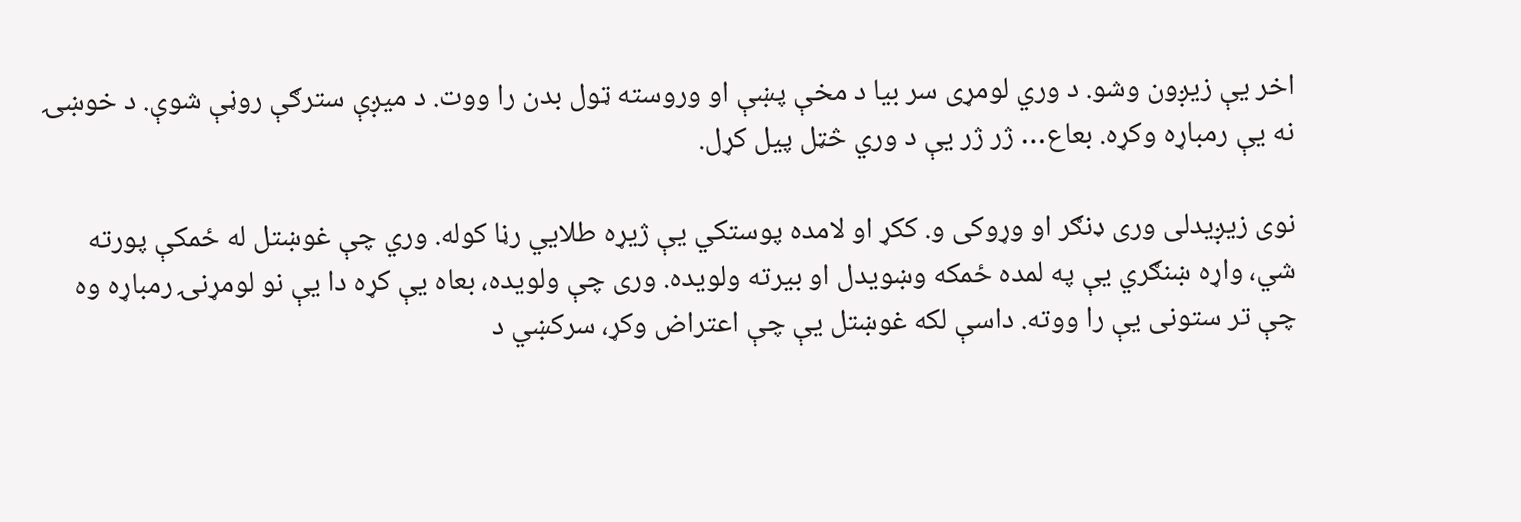اخر یې زیږون وشو. د وري لومړی سر بیا د مخې پښې او وروسته ټول بدن را ووت. د میږې سترګې روڼې شوې. د خوښۍ نه یې رمباړه وکړه. بعاع… ژر ژر یې د وري څټل پیل کړل.

نوی زیږیدلی وری ډنګر او وړوکی و. ککړ او لامده پوستکي یې ژیړه طلايي رڼا کوله. وري چې غوښتل له ځمکې پورته شي، واړه ښنګري یې په لمده ځمکه وښویدل او بیرته ولویده. وری چې ولویده، بعاه یې کړه دا یې نو لومړنۍ رمباړه وه چې تر ستونی یې را ووته. داسې لکه غوښتل یې چې اعتراض وکړ، سرکښي د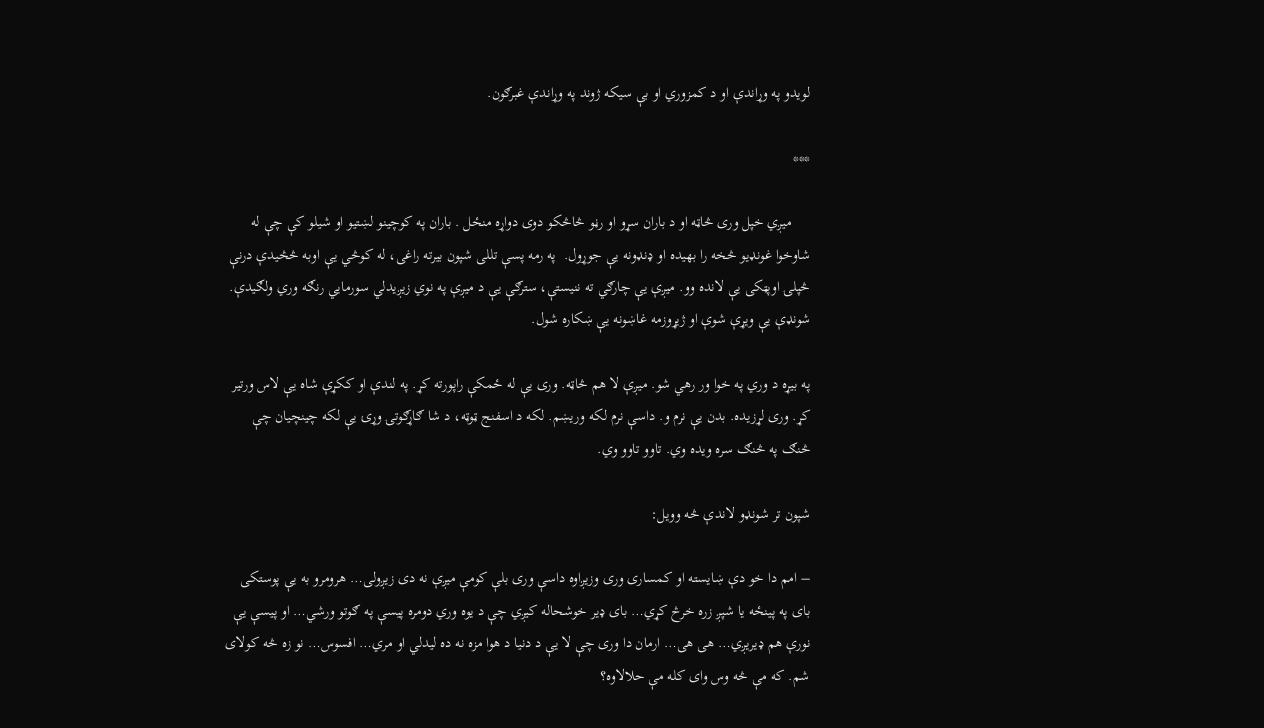لویدو په وړاندې او د کمزوري او بې سیکه ژوند په وړاندې غبرګون.

***

     میږي خپل وری څاټه او د باران سړو او رڼو څاڅکو دوی دواړه منځل . باران په کوچینو لښتیو او شیلو کې چې له شاوخوا غونډیو څخه را بهیده او ډنډونه یې جوړول.  په رمه پسې تللی شپون بیرته راغی، له کوڅي یې اوبه څڅیدې درنې څپلۍ اوپټکی یې لانده وو. میږې یې چارګي ته ننیستې، سترګې یې د میږې په نوي زیږیدلي سورمايي رنګه وري ولګیدې. شونډې یې ویړې شوې او ژیړوزمه غاښونه یې ښکاره شول.

په بیړه د وري په خوا ور رهي شو. میږې لا هم څاټه. وری یې له ځمکې راپورته کړ. په لندې او ککړې شاه یې لاس ورتیر کړ. وری لړزیده. بدن یې نرم و. داسې نرم لکه وریښم. لکه د اسفنج ټوټه، د شا ګاړګوتۍ وړۍ یې لکه چینچیان چې څنګ په څنګ سره ویده وي. تاوو تاوو وي.

شپون تر شونډو لاندې څه وویل:

– امم دا خو دې ښایسته او کمساری وری وزیږاوه داسې وری بلې کومې میږې نه دی زیږولی… هرومرو به یې پوستکی بای په پینځه یا شپږ زره خرڅ کړي… بای ډیر خوشحاله کیږي چې د یوه وري دومره پیسې په ګوتو ورشي… او پیسې یې نورې هم ډیریږي… هی هی… ارمان دا وری چې لا یې د دنیا د هوا مزه نه ده لیدلي او مري… افسوس… نو زه څه کولای شم. که مې څه وس وای کله مې حلالاوه؟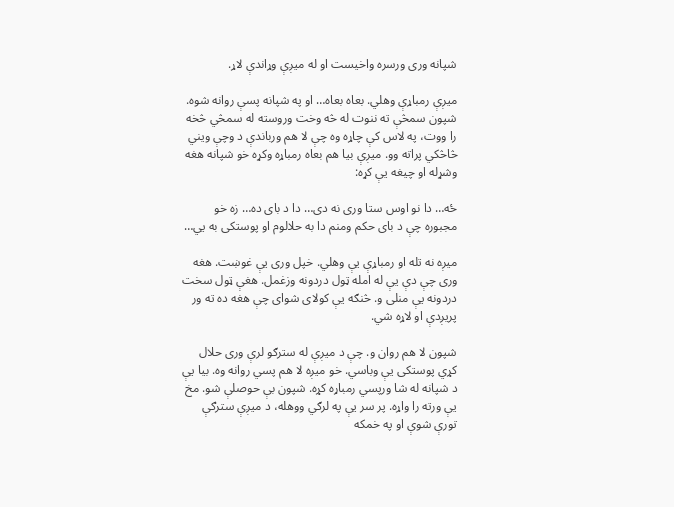شپانه وری ورسره واخیست او له میږې وړاندې لاړ.

میږې رمباړې وهلي. بعاه بعاه… او په شپانه پسې روانه شوه. شپون سمڅې ته ننوت له څه وخت وروسته له سمڅي څخه را ووت، په لاس کې چاړه وه چې لا هم ورباندې د وچې ویني څاڅکي پراته وو. میږې بیا هم بعاه رمباړه وکړه خو شپانه هغه وشړله او چیغه یې کړه:

ځه… دا نو اوس ستا وری نه دی… دا د بای ده… زه خو مجبوره چې د بای حکم ومنم دا به حلالوم او پوستکی به یي…

میږه نه تله او رمباړې یې وهلي. خپل وری یې غوښت. هغه وری چې دې یې له امله ټول دردونه وزغمل. هغې ټول سخت دردونه یې منلی و. څنګه یې کولای شوای چې هغه ده ته ور پریږدې او لاړه شي.

شپون لا هم روان و. چې د میږې له سترګو لرې وری حلال کړي پوستکی یې وباسي. خو میږه لا هم پسي روانه وه. بیا یې د شپانه له شا ورپسي رمباړه کړه. شپون بې حوصلې شو. مخ یې ورته را واړه. پر سر یې په لرګي ووهله، د میږې سترګې تورې شوې او په خمکه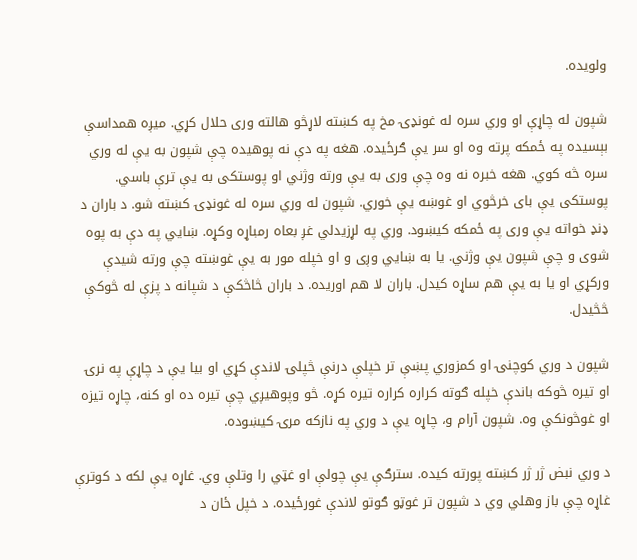ولویده.

شپون له چاړې او وري سره له غونډۍ مخ په کښته لاړڅو هالته وری حلال کړي. میږه همداسې بېسیده په ځمکه پرته وه او سر یې ګرځیده. هغه په دې نه پوهیده چې شپون به یې له وري سره څه کوي. هغه خبره نه وه چې وری به یې ورته وژني او پوستکی به یې ترې باسي. پوستکی یې بای خرڅوي او غوښه یې خوري. شپون له وري سره له غونډۍ کښته شو. د باران د ډنډ خواته یې وری په ځمکه کیښود. وري په لړزیدلي غږ بعاه رمباړه وکړه. ښايي په دې به پوه شوی و چې شپون یې وژني. یا به ښايي وږی و او خپله مور به یې غوښته چې ورته شیدې ورکړي او یا به یې هم ساړه کیدل. باران لا هم اوریده. د باران څاڅکې د شپانه د پزې له څوکې څڅیدل.

شپون د وري کوچنۍ او کمزوري پښې تر خپلې درنې څپلۍ لاندې کړي او بیا یې د چاړې په نرۍ او تیره څوکه باندې خپله ګوته کراره کراره تیره کړه. څو وپوهیږي چې تیره ده او کنه، چاړه تیزه او غوڅونکې وه. شپون آرام و، چاړه یې د وري په نازکه مرۍ کیښوده.

د وري نبض ژر ژر کښته پورته کیده. سترګې یې چولې او غټي را وتلې وي. غاړه یې لکه د کوترې غاړه چې باز وهلي وي د شپون تر غوټو ګوتو لاندې غورځیده. د خپل ځان د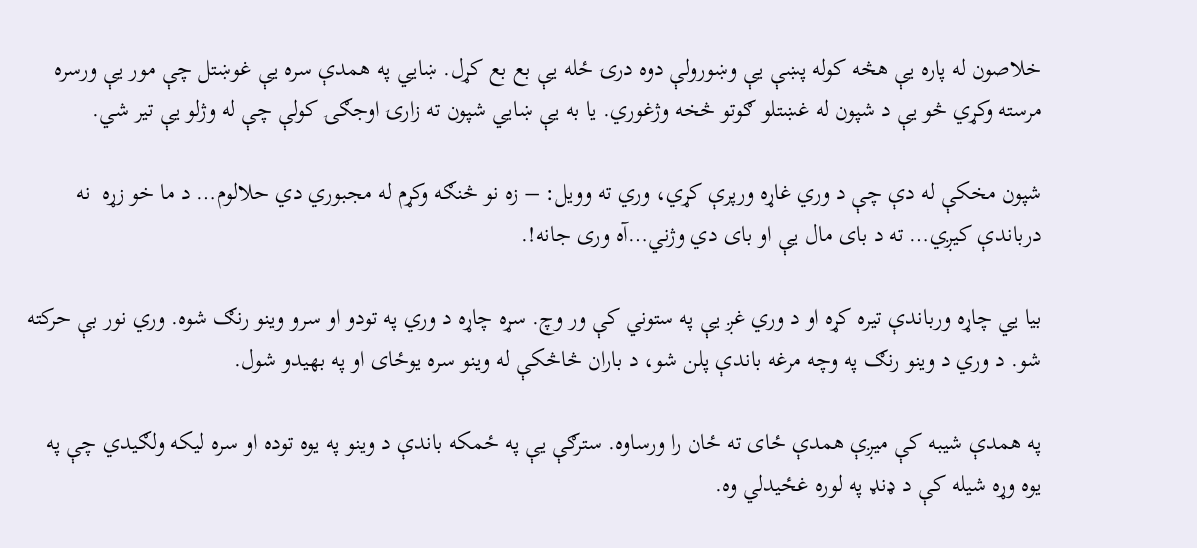خلاصون له پاره یې هڅه کوله پښې یې وښورولې دوه درۍ ځله یې بع بع کړل. ښایي په همدې سره یې غوښتل چې مور یې ورسره مرسته وکړي څو یې د شپون له غښتلو ګوتو څخه وژغوري. یا به یې ښايي شپون ته زارۍ اوجګۍ کولې چې له وژلو یې تیر شي.

شپون مخکې له دې چې د وري غاړه ورپرې کړي، وري ته وویل: – زه نو څنګه وکړم له مجبوري دي حلالوم… د ما خو زړه  نه درباندې کیږي… ته د بای مال یې او بای دي وژني…آه وری جانه!.

بیا يي چاړه ورباندې تیره کړه او د وري غږ یې په ستوني کې ور وچ. سړه چاړه د وري په تودو او سرو وینو رنګ شوه. وري نور بې حرکته شو. د وري د وینو رنګ په وچه مرغه باندې پلن شو، د باران څاڅکې له وینو سره یوځای او په بهیدو شول.

په همدې شیبه کې میږې همدې ځای ته ځان را ورساوه. سترګې یې په ځمکه باندې د وینو په یوه توده او سره لیکه ولګیدي چې په یوه وړه شیله کې د ډنډ په لوره غځیدلي وه.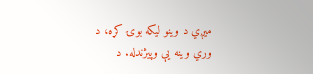میږي د وینو لیکه بوۍ کړه، د وري وینه یې وپیژندله. د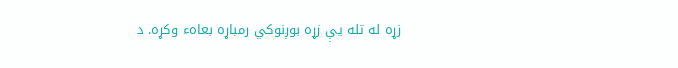زړه له تله یې زړه بوږنوکي رمباړه بعاهء وکړه. د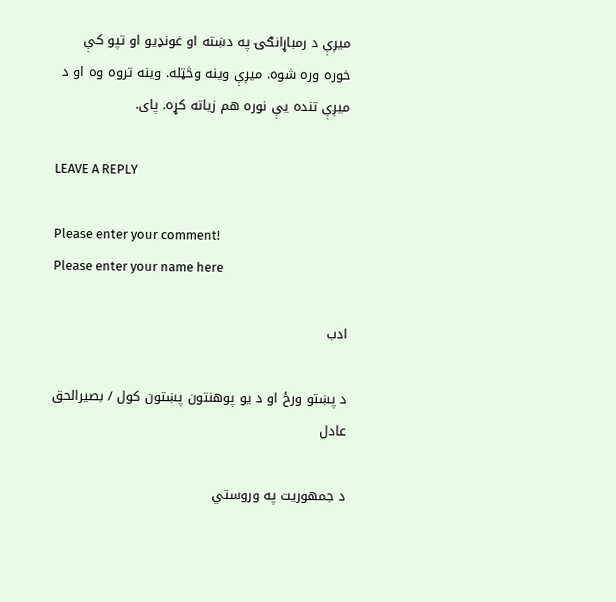میږې د رمباړانګۍ په دښته او غونډیو او تپو کې خوره وره شوه. میږې وینه وڅټله. وینه تروه وه او د میږې تنده یې نوره هم زیاته کړه. پای.

LEAVE A REPLY

Please enter your comment!
Please enter your name here

ادب

د پښتو ورځ او د يو پوهنتون پښتون کول / بصيرالحق عادل

د جمهوريت په وروستي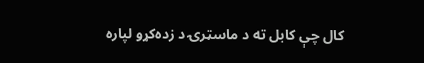کال چې کابل ته د ماسټرۍ د زده‌کړو لپاره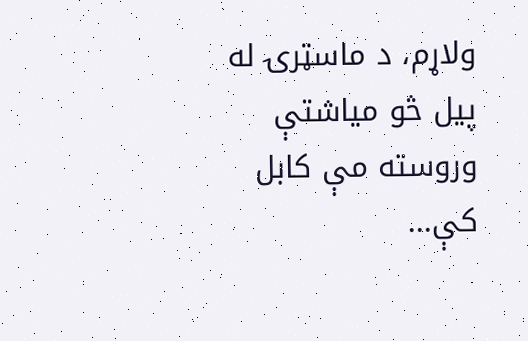ولاړم، د ماسټرۍ له پيل څو مياشتې وروسته مې کابل کې...